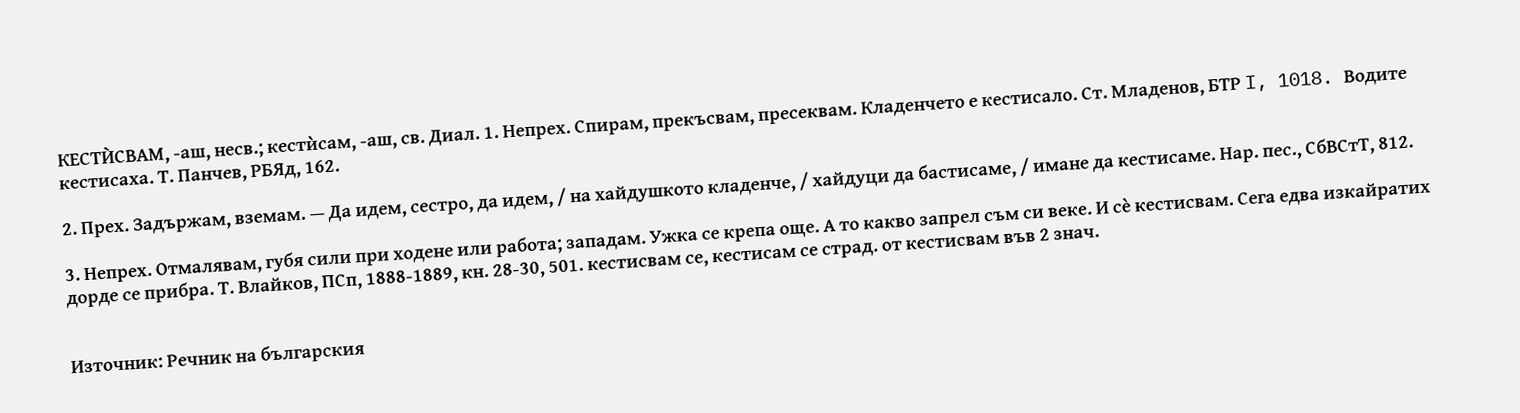КЕСТЍСВАМ, -аш, несв.; кестѝсам, -аш, св. Диал. 1. Непрех. Спирам, прекъсвам, пресеквам. Кладенчето е кестисало. Ст. Младенов, БТР I, 1018. Водите кестисаха. Т. Панчев, РБЯд, 162.

2. Прех. Задържам, вземам. — Да идем, сестро, да идем, / на хайдушкото кладенче, / хайдуци да бастисаме, / имане да кестисаме. Нар. пес., СбВСтТ, 812.

3. Непрех. Отмалявам, губя сили при ходене или работа; западам. Ужка се крепа още. А то какво запрел съм си веке. И сѐ кестисвам. Сега едва изкайратих дорде се прибра. Т. Влайков, ПСп, 1888-1889, кн. 28-30, 501. кестисвам се, кестисам се страд. от кестисвам във 2 знач.


Източник: Речник на българския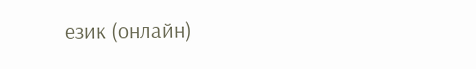език (онлайн)